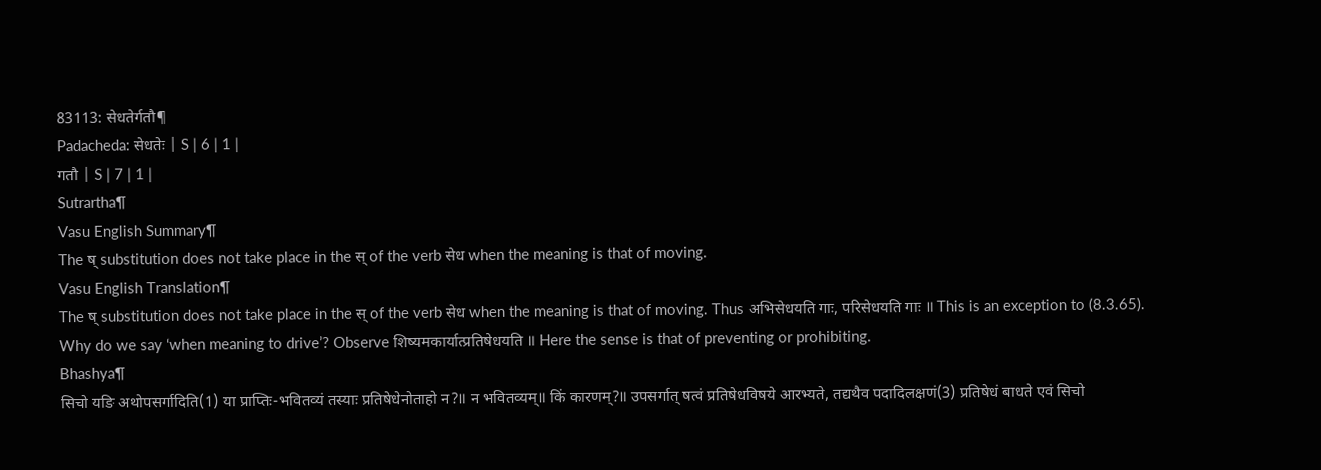83113: सेधतेर्गतौ¶
Padacheda: सेधतेः | S | 6 | 1 |
गतौ | S | 7 | 1 |
Sutrartha¶
Vasu English Summary¶
The ष् substitution does not take place in the स् of the verb सेध when the meaning is that of moving.
Vasu English Translation¶
The ष् substitution does not take place in the स् of the verb सेध when the meaning is that of moving. Thus अभिसेधयति गाः, परिसेधयति गाः ॥ This is an exception to (8.3.65).
Why do we say ‘when meaning to drive’? Observe शिष्यमकार्यात्प्रतिषेधयति ॥ Here the sense is that of preventing or prohibiting.
Bhashya¶
सिचो यङि अथोपसर्गादिति(1) या प्राप्तिः-भवितव्यं तस्याः प्रतिषेधेनोताहो न?॥ न भवितव्यम्॥ किं कारणम्?॥ उपसर्गात् षत्वं प्रतिषेधविषये आरभ्यते, तद्यथैव पदादिलक्षणं(3) प्रतिषेधं बाधते एवं सिचो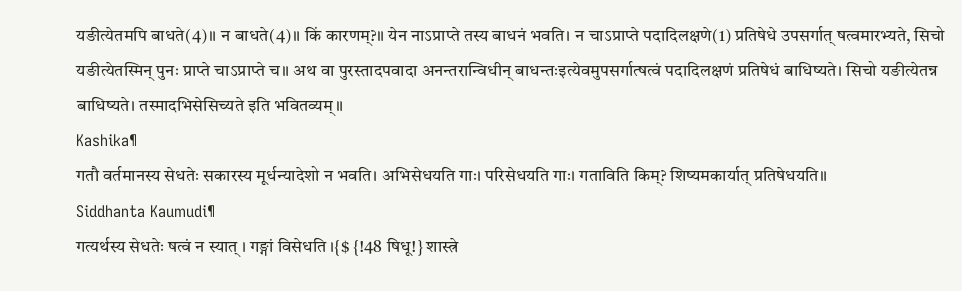यङीत्येतमपि बाधते(4)॥ न बाधते(4)॥ किं कारणम्?॥ येन नाऽप्राप्ते तस्य बाधनं भवति। न चाऽप्राप्ते पदादिलक्षणे(1) प्रतिषेधे उपसर्गात् षत्वमारभ्यते, सिचो यङीत्येतस्मिन् पुनः प्राप्ते चाऽप्राप्ते च॥ अथ वा पुरस्तादपवादा अनन्तरान्विधीन् बाधन्तःइत्येवमुपसर्गात्षत्वं पदादिलक्षणं प्रतिषेधं बाधिष्यते। सिचो यङीत्येतन्न बाधिष्यते। तस्मादभिसेसिच्यते इति भवितव्यम्॥
Kashika¶
गतौ वर्तमानस्य सेधतेः सकारस्य मूर्धन्यादेशो न भवति। अभिसेधयति गाः। परिसेधयति गाः। गताविति किम्? शिष्यमकार्यात् प्रतिषेधयति॥
Siddhanta Kaumudi¶
गत्यर्थस्य सेधतेः षत्वं न स्यात् । गङ्गां विसेधति ।{$ {!48 षिधू!} शास्त्रे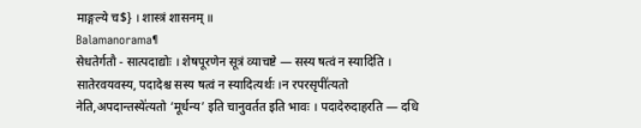माङ्गल्ये च$} । शास्त्रं शासनम् ॥
Balamanorama¶
सेधतेर्गतौ - सात्पदाद्योः । शेषपूरणेन सूत्रं व्याचष्टे — सस्य षत्वं न स्यादिति । सातेरवयवस्य, पदादेश्च सस्य षत्वं न स्यादित्यर्थः ।न रपरसृपी॑त्यतो नेति,अपदान्तस्ये॑त्यतो ‘मूर्धन्य’ इति चानुवर्तत इति भावः । पदादेरुदाहरति — दधि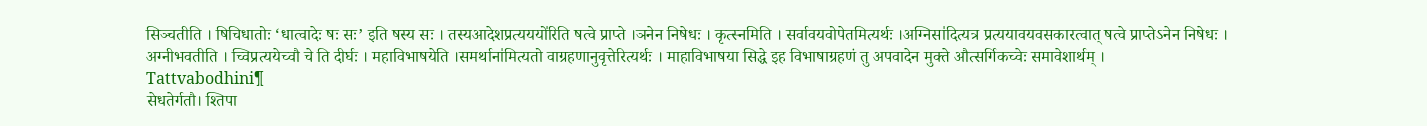सिञ्चतीति । षिचिधातोः ‘धात्वादेः षः सः’ इति षस्य सः । तस्यआदेशप्रत्यययो॑रिति षत्वे प्राप्ते ।ञनेन निषेधः । कृत्स्नमिति । सर्वावयवोपेतमित्यर्थः ।अग्निसा॑दित्यत्र प्रत्ययावयवसकारत्वात् षत्वे प्राप्तेऽनेन निषेधः । अग्नीभवतीति । च्विप्रत्ययेच्वौ चे ति दीर्घः । महाविभाषयेति ।समर्थाना॑मित्यतो वाग्रहणानुवृत्तेरित्यर्थः । माहाविभाषया सिद्धे इह विभाषाग्रहणं तु अपवादेन मुक्ते औत्सर्गिकच्वेः समावेशार्थम् ।
Tattvabodhini¶
सेधतेर्गतौ। श्तिपा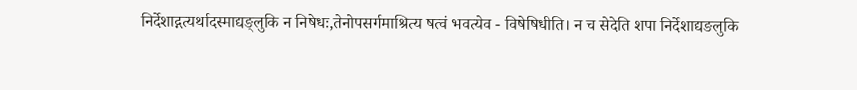निर्देशाद्गत्यर्थादस्माद्यङ्लुकि न निषेधः,तेनोपसर्गमाश्रित्य षत्वं भवत्येव - विषेषिधीति। न च सेदेति शपा निर्देशाद्यङलुकि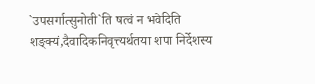`उपसर्गात्सुनोती`ति षत्वं न भवेदिति शङ्क्यं,दैवादिकनिवृत्त्यर्थतया शपा निर्देशस्य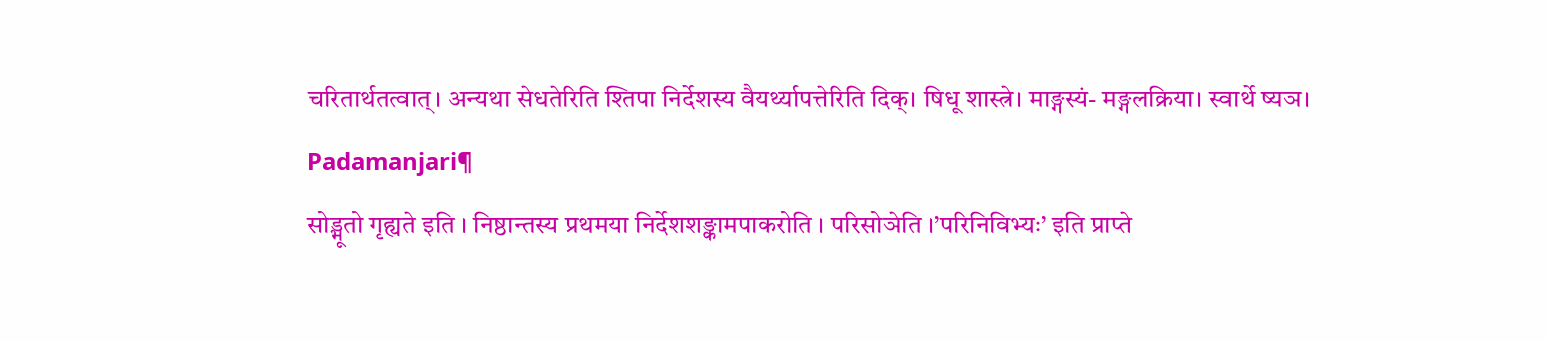चरितार्थतत्वात्। अन्यथा सेधतेरिति श्तिपा निर्देशस्य वैयर्थ्यापत्तेरिति दिक्। षिधू शास्त्रे। माङ्गस्यं- मङ्गलक्रिया। स्वार्थे ष्यञ।
Padamanjari¶
सोड्भूतो गृह्यते इति । निष्ठान्तस्य प्रथमया निर्देशशङ्कामपाकरोति । परिसोञेति ।’परिनिविभ्यः’ इति प्राप्ते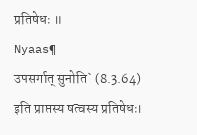प्रतिषेधः ॥
Nyaas¶
उपसर्गात् सुनोति` (8.3.64) इति प्राप्तस्य षत्वस्य प्रतिषेधः।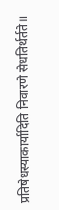प्रतिषेधस्याकार्यादिति निवारणे सेधतिर्थर्तते॥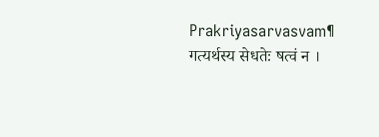Prakriyasarvasvam¶
गत्यर्थस्य सेधतेः षत्वं न ।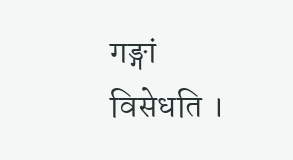गङ्गां विसेधति ।